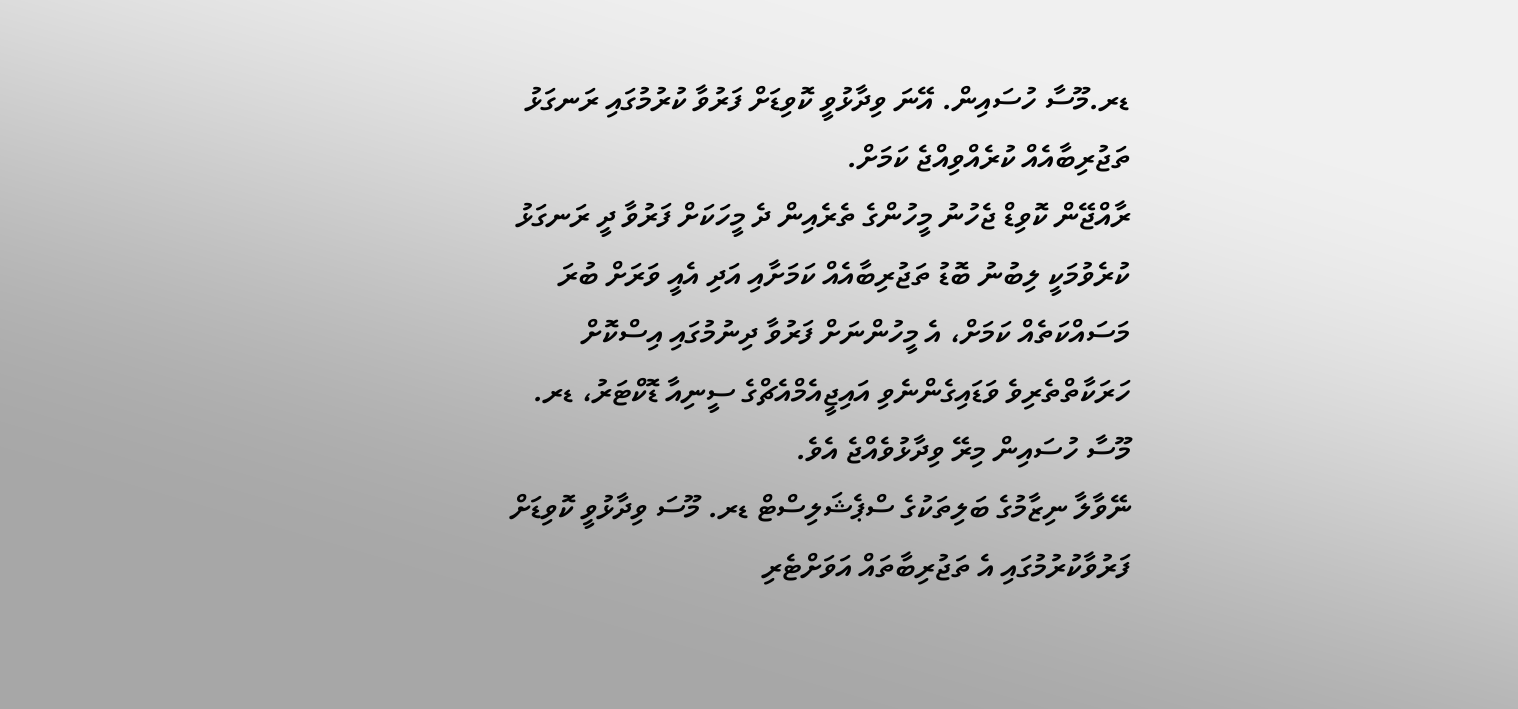ޑރ.މޫސާ ހުސައިން. އޭނަ ވިދާޅުވީ ކޮވިޑަށް ފަރުވާ ކުރުމުގައި ރަނގަޅު ތަޖުރިބާއެއް ކުރެއްވިއްޖެ ކަމަށް.
ރާއްޖޭން ކޮވިޑް ޖެހުނު މީހުންގެ ތެރެއިން ދެ މީހަކަށް ފަރުވާ ދީ ރަނގަޅު ކުރެވުމަކީ ލިބުނު ބޮޑު ތަޖުރިބާއެއް ކަމަށާއި އަދި އެއީ ވަރަށް ބުރަ މަސައްކަތެއް ކަމަށް، އެ މީހުންނަށް ފަރުވާ ދިނުމުގައި އިސްކޮށް ހަރަކާތްތެރިވެ ވަޑައިގެންނެވި އައިޖީއެމްއެޗްގެ ސީނިއާ ޑޮކްޓަރު، ޑރ. މޫސާ ހުސައިން މިރޭ ވިދާޅުވެއްޖެ އެވެ.
ނޭވާލާ ނިޒާމުގެ ބަލިތަކުގެ ސްޕެޝަލިސްޓް ޑރ. މޫސަ ވިދާޅުވީ ކޮވިޑަށް ފަރުވާކުރުމުގައި އެ ތަޖުރިބާތައް އަވަށްޓެރި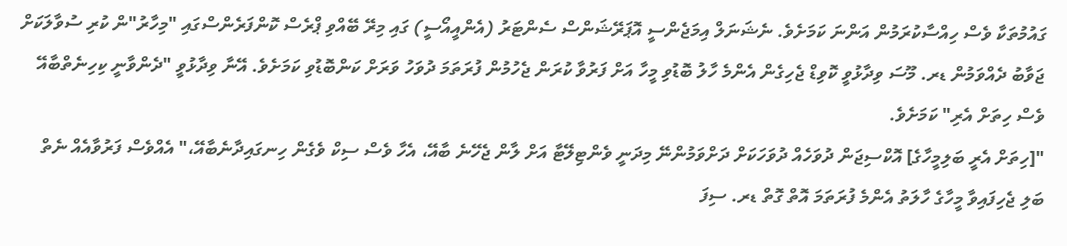ގައުމުތަކާ ވެސް ހިއްސާކުރަމުން އަންނަ ކަމަށެވެ. ނެޝަނަލް އިމަޖެންސީ އޮޕަރޭޝަންސް ސެންޓަރު (އެންއީއޯސީ) ގައި މިރޭ ބޭއްވި ޕްރެސް ކޮންފަރެންސްގައި "މިހާރު"ން ކުރި ސުވާލަކަށް ޖަވާބު ދެއްވަމުން ޑރ. މޫސަ ވިދާޅުވީ ކޮވިޑް ޖެހިގެން އެންމެ ހާލު ބޮޑުވި މީހާ އަށް ފަރުވާ ކުރަން ޖެހުމުން ފުރަތަމަ ދުވަހު ވަރަށް ކަންބޮޑުވި ކަމަށެވެ. އޭނާ ވިދާޅުވީ "ދެންވާނީ ކިހިނެތްބާއޭ ވެސް ހިތަށް އެރި" ކަމަށެވެ.
"[ހިތަށް އެރީ ބަލިމީހާގެ] އޮކްސިޖަން ދުވަހެއް ދުވަހަކަށް ދަށްވަމުންނޭ މިދަނީ ވެންޓިލޭޓާ އަށް ލާން ޖެހޭނެ ބާއޭ، އެހާ ވެސް ސިކް ވެގެން ހިނގައިދާނެބާއޭ،" އެއްވެސް ފަރުވާއެއް ނެތް ބަލި ޖެހިފައިވާ މީހާގެ ހާލަތު އެންމެ ފުރަތަމަ އޮތް ގޮތް ޑރ. ސިފަ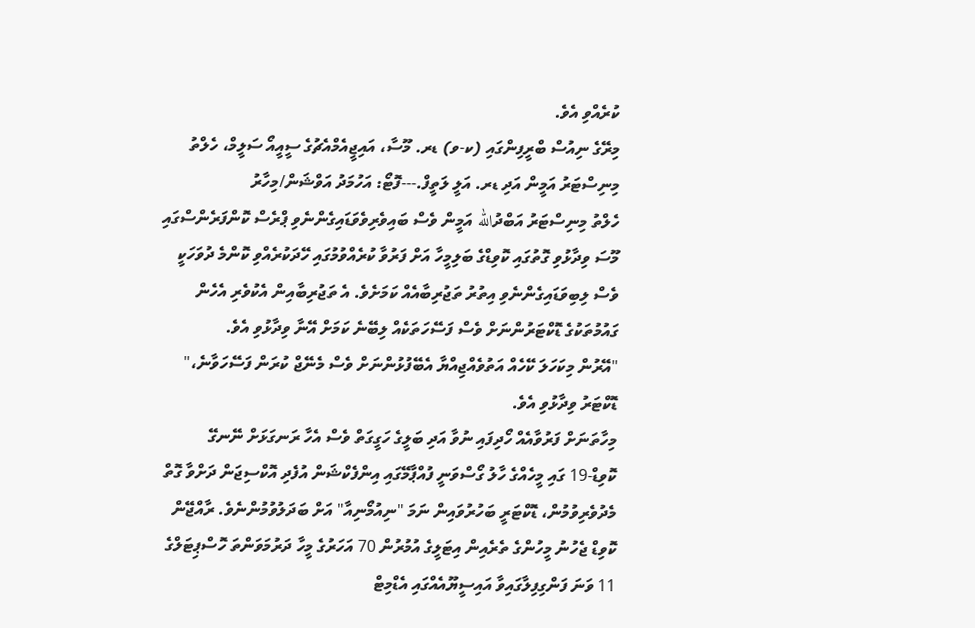ކުރެއްވި އެވެ.
މިރޭގެ ނިއުސް ބްރީފިންގައި (ކ-ވ) ޑރ. މޫސާ، އައިޖީއެމްއެޗުގެ ސީއީއޯ ސަލީމް، ހެލްތު މިނިސްޓަރު އަމީން އަދި ޑރ. އަލީ ލަތީފް.---ފޮޓޯ: އަހުމަދު އަވްޝަން/މިހާރު
ހެލްތު މިނިސްޓަރު އަބްދުالله އަމީން ވެސް ބައިވެރިވެވަޑައިގެންނެވި ޕްރެސް ކޮންފަރެންސްގައި މޫސަ ވިދާޅުވި ގޮތުގައި ކޮވިޑްގެ ބަލިމީހާ އަށް ފަރުވާ ކުރެއްވުމުގައި ހޭދަކުރެއްވި ކޮންމެ ދުވަހަކީ ވެސް ލިބިވަޑައިގެންނެވި އިތުރު ތަޖުރިބާއެއް ކަމަށެވެ. އެ ތަޖުރިބާއިން އެކުވެރި އެހެން ގައުމުތަކުގެ ޑޮކްޓަރުންނަށް ވެސް ފަސޭހަތަކެއް ލިބޭނެ ކަމަށް އޭނާ ވިދާޅުވި އެވެ.
"އޭރުން މިކަހަލަ ކޭހެއް އަތުވެއްޖިއްޔާ އެބޭފުޅުންނަށް ވެސް މެނޭޖް ކުރަން ފަސޭހަވާނެ،" ޑޮކްޓަރު ވިދާޅުވި އެވެ.
މިހާތަނަށް ފަރުވާއެއް ހޯދިފައި ނުވާ އަދި ބަލީގެ ހަގީގަތް ވެސް އެހާ ރަނގަޅަށް ނޭނގޭ ކޮވިޑް-19 ގައި މީހެއްގެ ހާލު ގޯސްވަނީ ފުއްޕާމޭގައި އިންފެކްޝަން އުފެދި އޮކްސިޖަން ދަށްވާ ގޮތް މެދުވެރިވުމުން، ޑޮކްޓަރީ ބަހުރުވައިން ނަމަ "ނިއުމޯނިއާ" އަށް ބަދަލުވުމުންނެވެ. ރާއްޖޭން ކޮވިޑް ޖެހުނު މީހުންގެ ތެރެއިން އިޓަލީގެ އުމުރުން 70 އަހަރުގެ މީހާ ދަރުމަވަންތަ ހޮސްޕިޓަލްގެ 11 ވަނަ ފަންގިފިލާގައިވާ އައިސީޔޫއެއްގައި އެޑްމިޓް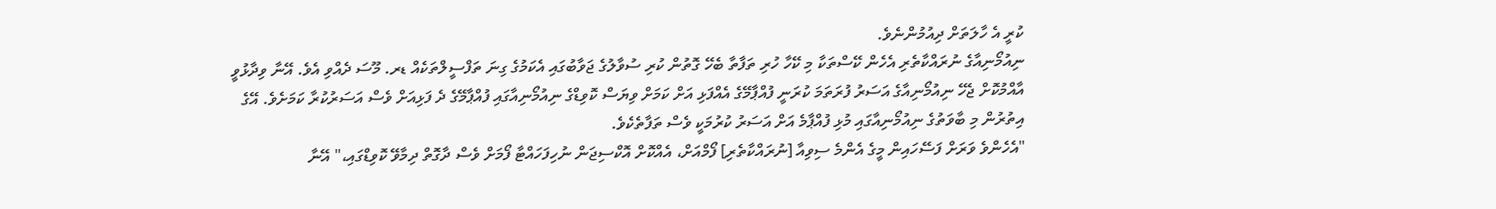ކުރީ އެ ހާލަތަށް ދިއުމުންނެވެ.
ނިއުމޯނިއާގެ ނުރައްކާތެރި އެހެން ކޭސްތަކާ މި ކޭހާ ހުރި ތަފާތާ ބެހޭ ގޮތުން ކުރި ސުވާލުގެ ޖަވާބުގައި އެކަމުގެ ގިނަ ތަފްސީލްތަކެއް ޑރ. މޫސަ ދެއްވި އެވެ. އޭނާ ވިދާޅުވީ އާއްމުކޮށް ޖެހޭ ނިއުމޯނިއާގެ އަސަރު ފުރަތަމަ ކުރަނީ ފުއްޕާމޭގެ އެއްފަޅި އަށް ކަމަށް ވިޔަސް ކޮވިޑްގެ ނިއުމޯނިއާގައި ފުއްޕާމޭގެ ދެ ފަޅިއަށް ވެސް އަސަރުކުރާ ކަމަށެވެ. އޭގެ އިތުރުން މި ބާވަތުގެ ނިއުމޯނިއާގައި މުޅި ފުއްޕާމެ އަށް އަސަރު ކުރުމަކީ ވެސް ތަފާތެކެވެ.
"އެހެންވެ ވަރަށް ފަސޭހައިން މީގެ އެންމެ ސިވިއާ [ނުރައްކާތެރި] ފޯމްއަށް، އެއްކޮށް އޮކްސިޖަން ނުހިފަހައްޓާ ފޯމަށް ވެސް ދާގޮތް ދިމާވޭ ކޮވިޑްގައި،" އޭނާ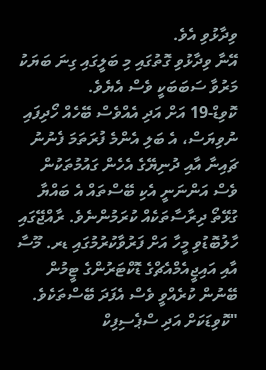ވިދާޅުވި އެވެ.
އޭނާ ވިދާޅުވި ގޮތުގައި މި ބަލީގައި ގިނަ ބަޔަކު މަރުވާ ސަބަބަކީ ވެސް އެޔެވެ.
ކޮވިޑް-19 އަށް އަދި އެއްވެސް ބޭހެއް ހޯދިފައި ނުވިޔަސް، އެ ބަލި އެންމެ ފުރަތަމަ ފެނުނު ޗައިނާ އާއި ދުނިޔޭގެ އެހެން ގައުމުތަކުން ވެސް އަންނަނީ އެކި ބޭސްތައް އެ ބައްޔާ ގުޅޭތޯ ދިރާސާތަކެއް ކުރަމުންނެވެ. ރާއްޖޭގައި ހާލުބޮޑުވި މީހާ އަށް ފަރުވާކުރުމުގައި ޑރ. މޫސާ އާއި އައިޖީއެމްއެޗްގެ ޑޮކްޓަރުންގެ ޓީމުން ބޭނުން ކުރެއްވީ ވެސް އެފަދަ ބޭސްތަކެވެ.
"ކޮވިޑަކަށް އަދި ސްޕެސިފިކް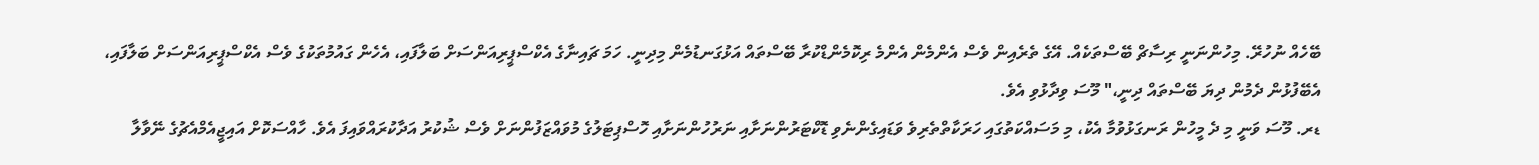ބޭހެއް ނުހުރޭ. މިހުންނަނީ ރިސާޗް ބޭސްތަކެއް. އޭގެ ތެރެއިން ވެސް އެންމެން އެންމެ ރިކޮމެންޑްކުރާ ބޭސްތައް އަޅުގަނޑުމެން މިދިނީ. ހަމަ ޗައިނާގެ އެކްސްޕީރިއަންސަށް ބަލާފައި، އެހެން ގައުމުތަކުގެ ވެސް އެކްސްޕީރިއަންސަށް ބަލާފައި، އެބޭފުޅުން ދެމުން ދިޔަ ބޭސްތައް ދިނީ،" މޫސަ ވިދާޅުވި އެވެ.
ޑރ. މޫސަ ވަނީ މި ދެ މީހުން ރަނގަޅުވުމާ އެކު، މި މަސައްކަތުގައި ހަރަކާތްތެރިވެ ވަޑައިގެންނެވި ޑޮކްޓަރުންނަށާއި ނަރުހުންނަށާއި ހޮސްޕިޓަލުގެ މުވައްޒަފުންނަށް ވެސް ޝުކުރު އަދާކުރައްވައިފަ އެވެ. ހާއްސަކޮށް އައިޖީއެމްއެޗުގެ ނޭވާލާ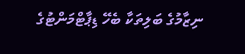ނިޒާމުގެ ބަލިތަކާ ބެހޭ ޑިޕާޓްމަންޓުގެ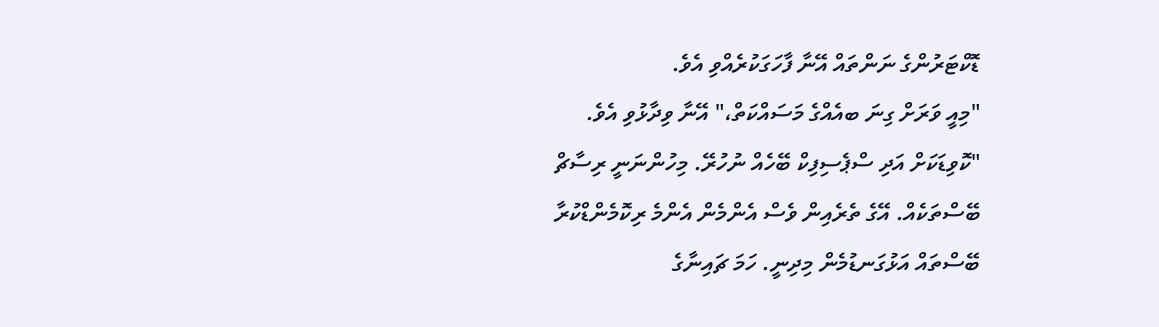ޑޮކްޓަރުންގެ ނަންތައް އޭނާ ފާހަގަކުރެއްވި އެވެ.
"މިއީ ވަރަށް ގިނަ ބއެއްގެ މަސައްކަތް،" އޭނާ ވިދާޅުވި އެވެ.
"ކޮވިޑަކަށް އަދި ސްޕެސިފިކް ބޭހެއް ނުހުރޭ. މިހުންނަނީ ރިސާޗް ބޭސްތަކެއް. އޭގެ ތެރެއިން ވެސް އެންމެން އެންމެ ރިކޮމެންޑްކުރާ ބޭސްތައް އަޅުގަނޑުމެން މިދިނީ. ހަމަ ޗައިނާގެ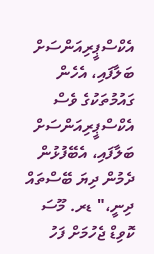އެކްސްޕީރިއަންސަށް ބަލާފައި، އެހެން ގައުމުތަކުގެ ވެސް އެކްސްޕީރިއަންސަށް ބަލާފައި، އެބޭފުޅުން ދެމުން ދިޔަ ބޭސްތައް ދިނީ،" ޑރ. މޫސަ
ކޮވިޑް ޖެހުމަށް ފަހު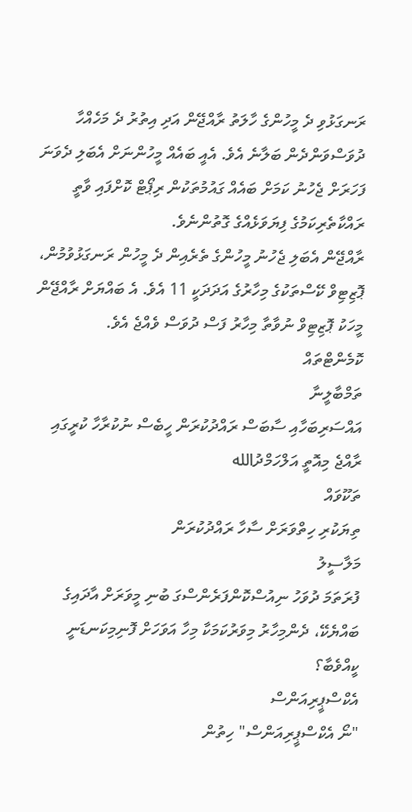ރަނގަޅުވި ދެ މީހުންގެ ހާލަތު ރާއްޖޭން އަދި އިތުރު ދެ މަހެއްހާ ދުވަސްވަންދެން ބަލާނެ އެވެ. އެއީ ބައެއް މީހުންނަށް އެބަލި ދެވަނަ ފަހަރަށް ޖެހުނު ކަމަށް ބައެއް ގައުމުތަކުން ރިޕޯޓް ކޮށްފައި ވާތީ ރައްކާތެރިކަމުގެ ފިޔަވަޅެއްގެ ގޮތުންނެވެ.
ރާއްޖޭން އެބަލި ޖެހުނު މީހުންގެ ތެރެއިން ދެ މީހުން ރަނގަޅުވުމުން، ޕޮޒިޓިވް ކޭސްތަކުގެ މިހާރުގެ އަދަދަކީ 11 އެވެ. އެ ބައްޔަށް ރާއްޖޭން މީހަކު ޕޮޒިޓިވް ނުވާތާ މިހާރު ފަސް ދުވަސް ވެއްޖެ އެވެ.
ކޮމެންޓްތައް
ތަމްބާލީނާ
އައްސަރިބަހާއި ސާބަސް ރައްދުކުރަން ހީބެސް ނުކުރާހާ ކުރީގައި ރާއްޖެ މިއޮތީ އަލްހަމްދުالله
ތަކޫވައް
ތިޔަކުރި ހިތްވަރަށް ސާހާ ރައްދުކުރަން
މަލާސީލު
ފުރަތަމަ ދުވަހު ނިއުސްކޮންފަރެންސްގަ ބުނި މީވަރަށް އާދައިގެ ބައްޔެކޭ، ދެންމިހާރު މިވަރުކަމަކާ މިހާ އަވަހަށް ފޮނިމިކަނޑަނީ ކީއްވެބާ؟
އެކްސްޕީރިއަންސް
"ނޯ އެކްސްޕީރިއަންސް" ހިތުން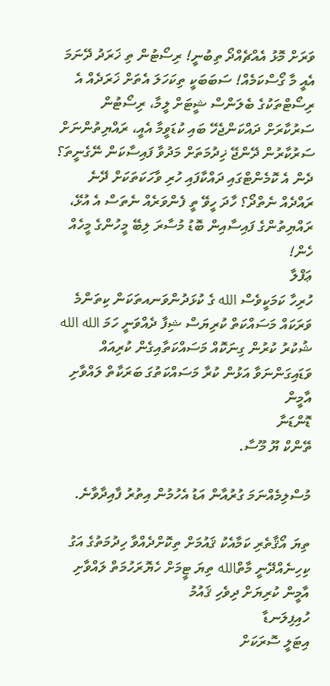ވަރަށް މޮޅު އެއްޗެއްދޯ ތިބުނީ! ރިސޯޓުން ތި ޚަރަދު ދޭނަމަ އެއީ މާ ގޯސްކަމެއް! ސަބަބަކީ ތިކަހަލަ އެތަށް ޚަރަދެއް އެ ރިސޯޓްތަކުގެ ބެލަންސް ޝީޓަށް ލީމާ، ރިސޯޓުން ސަރުކާރަށް ދައްކަންޖެހޭ ބައި ކުޑަވީމާ އެއީ، ރައްޔިތުންނަށް ސަރުކާރުން ދޭންޖޭ ޚިދުމަތަށް މަދުވާ ފައިސާކަން ނޭގެނީތަ؟ ދެން އެ ކޮމެންޓްގައި ދައްކާފައި ހުރި ވާހަކަތަކަށް ދޭނެ ރައްދެއް ނެތްދޯ؟ ހާދަ ހީވޭ ތީ ފެންވަރެއް ނެތަސް އެ އުޅޭ، ރައްޔިތުންގެ ފައިސާއިން ބޮޑު މުސާރަ ލިބޭ މީހުންގެ މީހެއް ހެން!
ޢަފްލާ
ހުރިހާ ކަމަކީވެސް الله ގެ ކުޅަދުންވަނއތަކަން ކިތަންމެ ވަރަކައް މަސައްކަތް ކުރިޔަސް ޝިފާ ދެއްވަނީ ހަމަ الله الله ޝުކުރު ކުރުން ގިނަކޮއް މަސައްކަތާއިގެން ކުރިއައް ވަޑައިގަންނަވާ އަޅުން ކުރާ މަސައްކަތުގަ ބަރަކާތް ލައްވާށި އާމީން
ޑޮންޑަނާ
ތޭންކް ޔޫ މޫސާ.

މުސްލިމެއްނަމަ ގުރުއާން އަޑު އެހުމުން އިތުރު ފާއިދާވާނެ.

ތިޔަ އޯޤާތެރި ކަމާއެކު ޤައުމަށް ތިކޮށްދެއްވާ ހިދުމަތުގެ އަގު ކިހިނެއްދޭނީ މާތްالله ތިޔަ ޓީމަށް ހެޔޮރަހުމަތް ލައްވާށި އާމީން ކުރިޔަށް ދިވެހި ޤައުމު
ހުއިފިލަނޑާ
އިޓަލީ ސޮރަކަށް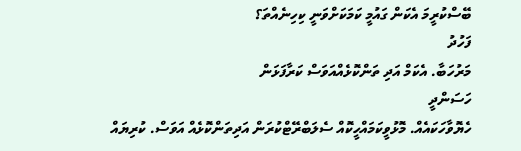ބޭސްކުރީމަ އެކަން ގައުމީ ކަމަކަށްވަނީ ކިހިނެއްތަ؟
ފަހުދު
މަރުހަބާ. އެކަމް އަދި ތަންކޮޅެއްއަވަސް ކަރާފަޅަން
ހަސަންދީ
ހެޔޮވާހަކައެއް. މޮޅުވީކަމައްހީކޮއް ސެލަބްރޭޓްކުރަން އަދިތަންކޮޅެއް އަވަސް. ކުރިޔައް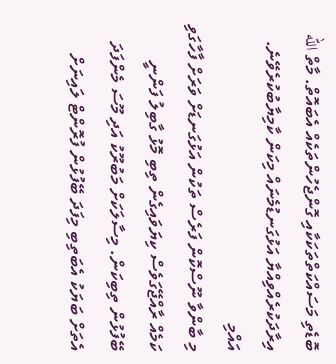ބޮޑެތި މަސައްކަތްތަކަކާއި ގޮންޖެހުންތަކެއް އެބައޮތް. މާތް الله އިރާދަކުރެއްވިއްޔާ އަޅުގަނޑުމެނައް މިކަން ކާމިޔާބުކުރެވޭނެ.
އައްމި
މި ބާންވާ ނޫސްކޮން ފަރެސް ތަކުން އަޅުގަނޑަށް ވަރަށް ފާހާގަވި ކަމެއް ރާއްޖޭގަވެސް ކިޔަވައިގެން ތިބި މޮޅު ގާބިލު ފަންނީ ބޭފުޅުން ތިބިކަން. މިސާލަކަށް މަބުރޫކު އަދި މޫސަ މެންފަދަ އެތަށް ބަޔަކު އެބަތިބި މިފަދަ ބޭފުޅުން ފުރޮންޓް ލައިނަށް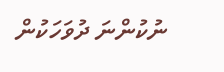ނުކުންނަ ދުވަހަކުން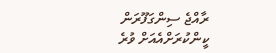ރާއްޖެ ސިންގަފޫރަން ކީންކުރަށްއެއަށް ވުރެ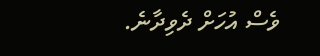ވެސް އުހަށް ދެވިދާނެ.